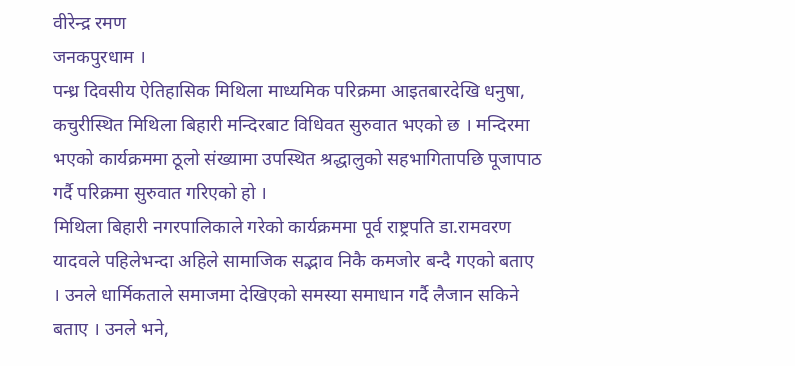वीरेन्द्र रमण
जनकपुरधाम ।
पन्ध्र दिवसीय ऐतिहासिक मिथिला माध्यमिक परिक्रमा आइतबारदेखि धनुषा, कचुरीस्थित मिथिला बिहारी मन्दिरबाट विधिवत सुरुवात भएको छ । मन्दिरमा भएको कार्यक्रममा ठूलो संख्यामा उपस्थित श्रद्धालुको सहभागितापछि पूजापाठ गर्दै परिक्रमा सुरुवात गरिएको हो ।
मिथिला बिहारी नगरपालिकाले गरेको कार्यक्रममा पूर्व राष्ट्रपति डा.रामवरण यादवले पहिलेभन्दा अहिले सामाजिक सद्भाव निकै कमजोर बन्दै गएको बताए । उनले धार्मिकताले समाजमा देखिएको समस्या समाधान गर्दै लैजान सकिने बताए । उनले भने,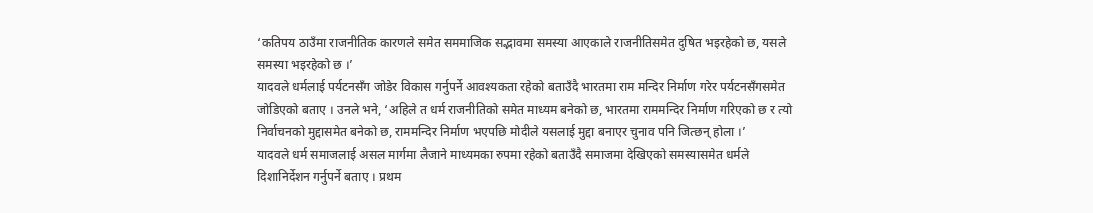‘कतिपय ठाउँमा राजनीतिक कारणले समेत सममाजिक सद्भावमा समस्या आएकाले राजनीतिसमेत दुषित भइरहेको छ, यसले समस्या भइरहेको छ ।’
यादवले धर्मलाई पर्यटनसँग जोडेर विकास गर्नुपर्ने आवश्यकता रहेको बताउँदै भारतमा राम मन्दिर निर्माण गरेर पर्यटनसँगसमेत जोडिएको बताए । उनले भने, ‘अहिले त धर्म राजनीतिको समेत माध्यम बनेको छ, भारतमा राममन्दिर निर्माण गरिएको छ र त्यो निर्वाचनको मुद्दासमेत बनेको छ, राममन्दिर निर्माण भएपछि मोदीले यसलाई मुद्दा बनाएर चुनाव पनि जित्छन् होला ।’
यादवले धर्म समाजलाई असल मार्गमा लैजाने माध्यमका रुपमा रहेको बताउँदै समाजमा देखिएको समस्यासमेत धर्मले दिशानिर्देशन गर्नुपर्ने बताए । प्रथम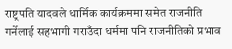राष्ट्रपति यादवले धार्मिक कार्यक्रममा समेत राजनीति गर्नेलाई सहभागी गराउँदा धर्ममा पनि राजनीतिको प्रभाव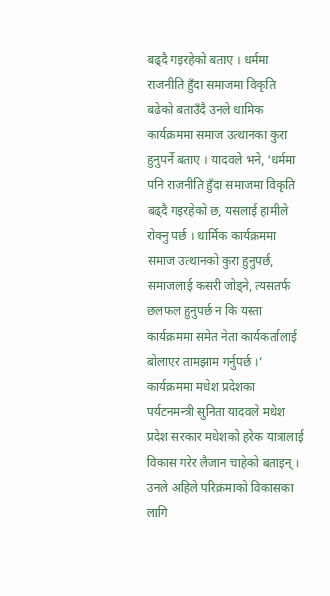बढ्दै गइरहेको बताए । धर्ममा राजनीति हुँदा समाजमा विकृति बढेको बताउँदै उनले धामिक कार्यक्रममा समाज उत्थानका कुरा हुनुपर्ने बताए । यादवले भने, ‘धर्ममा पनि राजनीति हुँदा समाजमा विकृति बढ्दै गइरहेको छ, यसलाई हामीले रोक्नु पर्छ । धार्मिक कार्यक्रममा समाज उत्थानको कुरा हुनुपर्छ, समाजलाई कसरी जोड्ने, त्यसतर्फ छलफल हुनुपर्छ न कि यस्ता कार्यक्रममा समेत नेता कार्यकर्तालाई बोलाएर तामझाम गर्नुपर्छ ।’
कार्यक्रममा मधेश प्रदेशका पर्यटनमन्त्री सुनिता यादवले मधेश प्रदेश सरकार मधेशको हरेक यात्रालाई विकास गरेर लैजान चाहेको बताइन् । उनले अहिले परिक्रमाको विकासका लागि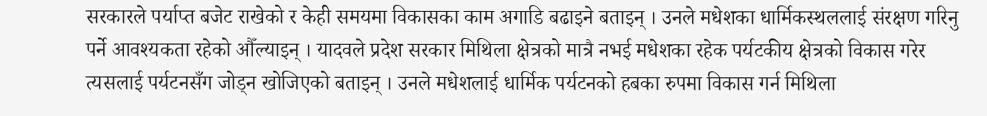सरकारले पर्याप्त बजेट राखेको र केही समयमा विकासका काम अगाडि बढाइने बताइन् । उनले मधेशका धार्मिकस्थललाई संरक्षण गरिनु पर्ने आवश्यकता रहेको औँल्याइन् । यादवले प्रदेश सरकार मिथिला क्षेत्रको मात्रै नभई मधेशका रहेक पर्यटकीय क्षेत्रको विकास गरेर त्यसलाई पर्यटनसँग जोड्न खोजिएको बताइन् । उनले मधेशलाई धार्मिक पर्यटनको हबका रुपमा विकास गर्न मिथिला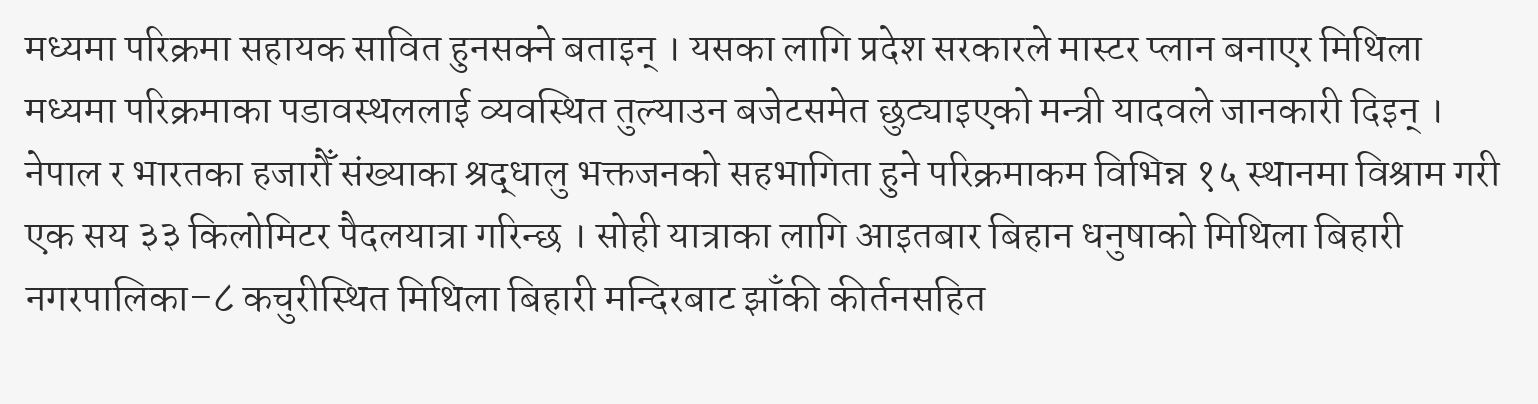मध्यमा परिक्रमा सहायक सावित हुनसक्ने बताइन् । यसका लागि प्रदेश सरकारले मास्टर प्लान बनाएर मिथिला मध्यमा परिक्रमाका पडावस्थललाई व्यवस्थित तुल्याउन बजेटसमेत छुट्याइएको मन्त्री यादवले जानकारी दिइन् ।
नेपाल र भारतका हजारौँ संख्याका श्रद्धालु भक्तजनको सहभागिता हुने परिक्रमाकम विभिन्न १५ स्थानमा विश्राम गरी एक सय ३३ किलोमिटर पैदलयात्रा गरिन्छ । सोही यात्राका लागि आइतबार बिहान धनुषाको मिथिला बिहारी नगरपालिका–८ कचुरीस्थित मिथिला बिहारी मन्दिरबाट झाँकी कीर्तनसहित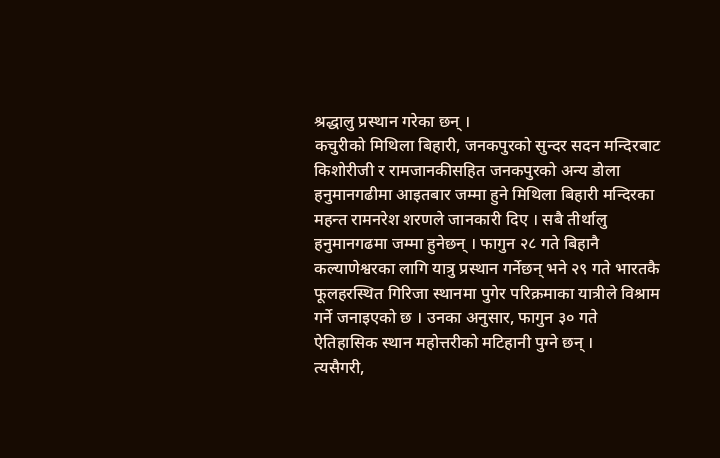श्रद्धालु प्रस्थान गरेका छन् ।
कचुरीको मिथिला बिहारी, जनकपुरको सुन्दर सदन मन्दिरबाट किशोरीजी र रामजानकीसहित जनकपुरको अन्य डोला हनुमानगढीमा आइतबार जम्मा हुने मिथिला बिहारी मन्दिरका महन्त रामनरेश शरणले जानकारी दिए । सबै तीर्थालु हनुमानगढमा जम्मा हुनेछन् । फागुन २८ गते बिहानै कल्याणेश्वरका लागि यात्रु प्रस्थान गर्नेछन् भने २९ गते भारतकै फूलहरस्थित गिरिजा स्थानमा पुगेर परिक्रमाका यात्रीले विश्राम गर्ने जनाइएको छ । उनका अनुसार, फागुन ३० गते ऐतिहासिक स्थान महोत्तरीको मटिहानी पुग्ने छन् ।
त्यसैगरी,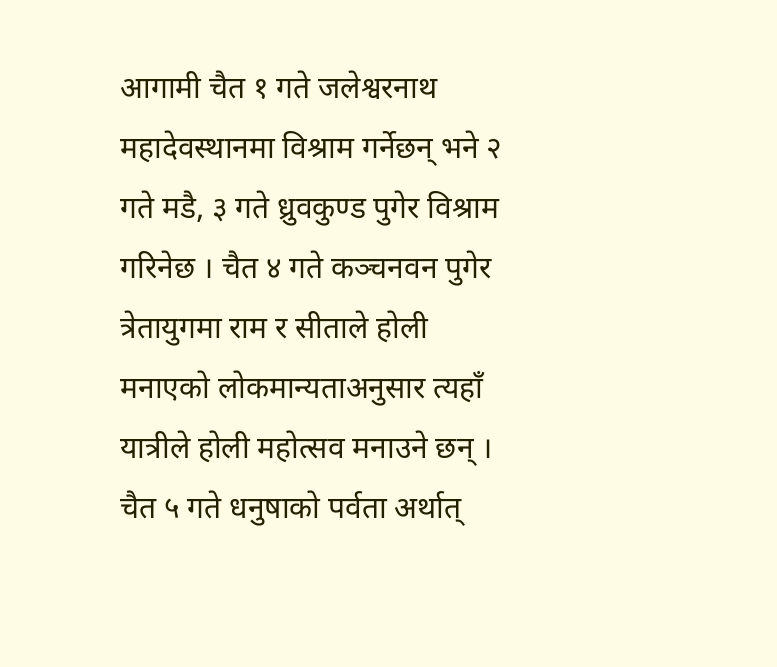आगामी चैत १ गते जलेश्वरनाथ महादेवस्थानमा विश्राम गर्नेछन् भने २ गते मडै, ३ गते ध्रुवकुण्ड पुगेर विश्राम गरिनेछ । चैत ४ गते कञ्चनवन पुगेर त्रेतायुगमा राम र सीताले होली मनाएको लोकमान्यताअनुसार त्यहाँ यात्रीले होली महोत्सव मनाउने छन् । चैत ५ गते धनुषाको पर्वता अर्थात्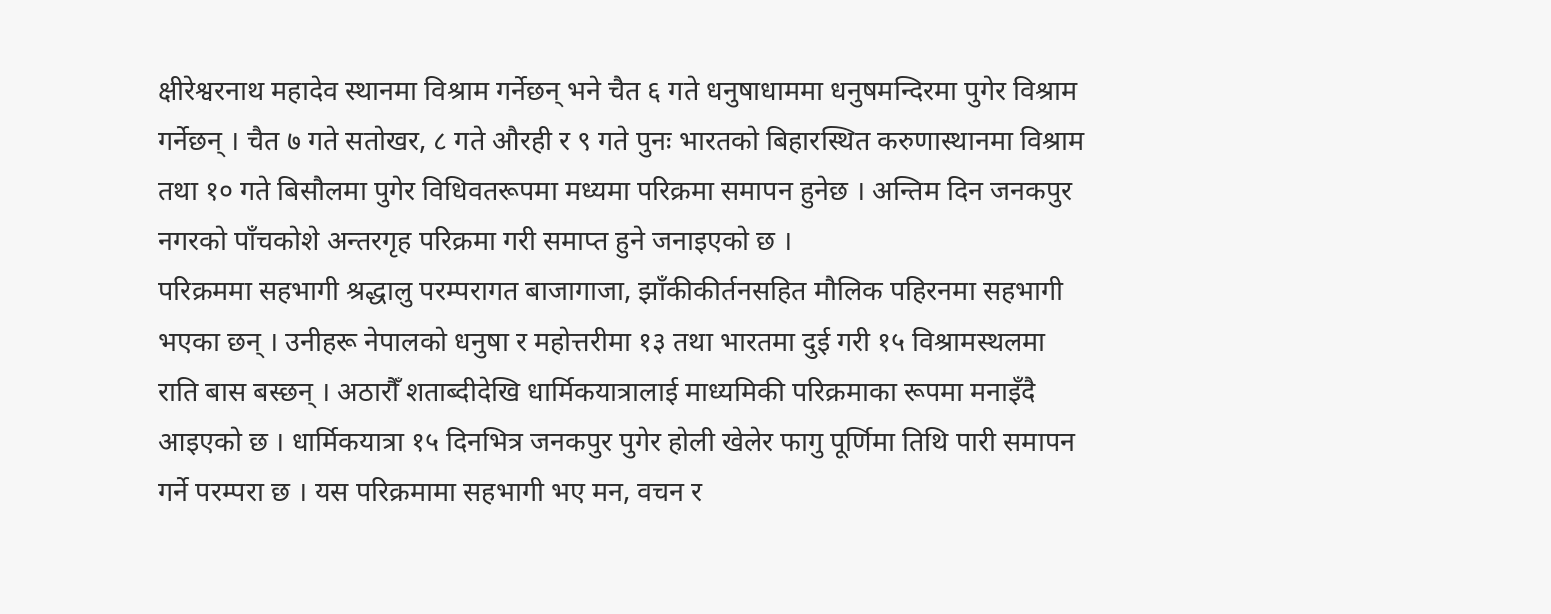क्षीरेश्वरनाथ महादेव स्थानमा विश्राम गर्नेछन् भने चैत ६ गते धनुषाधाममा धनुषमन्दिरमा पुगेर विश्राम गर्नेछन् । चैत ७ गते सतोखर, ८ गते औरही र ९ गते पुनः भारतको बिहारस्थित करुणास्थानमा विश्राम तथा १० गते बिसौलमा पुगेर विधिवतरूपमा मध्यमा परिक्रमा समापन हुनेछ । अन्तिम दिन जनकपुर नगरको पाँचकोशे अन्तरगृह परिक्रमा गरी समाप्त हुने जनाइएको छ ।
परिक्रममा सहभागी श्रद्धालु परम्परागत बाजागाजा, झाँकीकीर्तनसहित मौलिक पहिरनमा सहभागी भएका छन् । उनीहरू नेपालको धनुषा र महोत्तरीमा १३ तथा भारतमा दुई गरी १५ विश्रामस्थलमा राति बास बस्छन् । अठारौँ शताब्दीदेखि धार्मिकयात्रालाई माध्यमिकी परिक्रमाका रूपमा मनाइँदै आइएको छ । धार्मिकयात्रा १५ दिनभित्र जनकपुर पुगेर होली खेलेर फागु पूर्णिमा तिथि पारी समापन गर्ने परम्परा छ । यस परिक्रमामा सहभागी भए मन, वचन र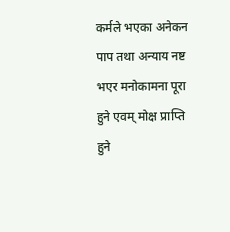कर्मले भएका अनेकन पाप तथा अन्याय नष्ट भएर मनोकामना पूरा हुने एवम् मोक्ष प्राप्ति हुने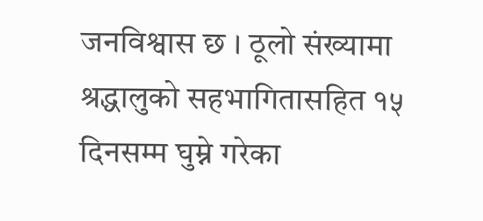जनविश्वास छ । ठूलो संख्यामा श्रद्धालुको सहभागितासहित १५ दिनसम्म घुम्ने गरेका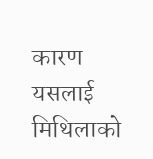कारण यसलाई मिथिलाको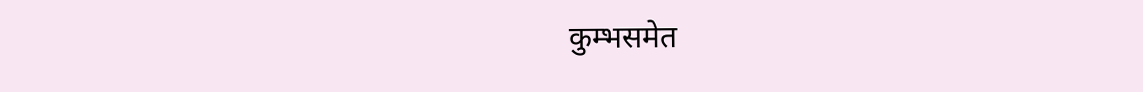कुम्भसमेत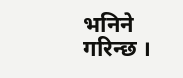भनिने गरिन्छ ।